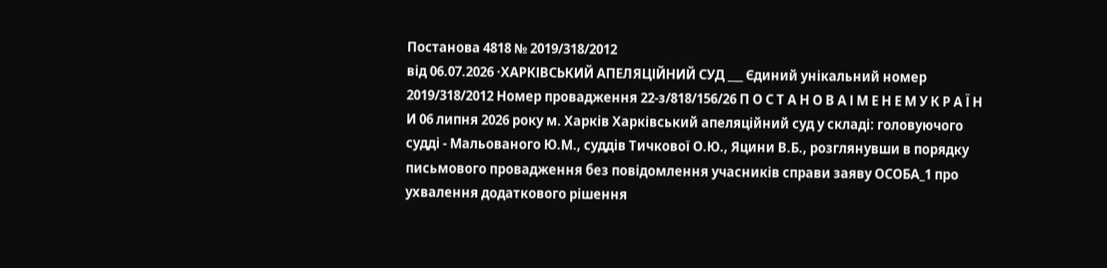Постанова 4818 № 2019/318/2012
від 06.07.2026 ·ХАРКІВСЬКИЙ АПЕЛЯЦІЙНИЙ СУД ___ Єдиний унікальний номер 2019/318/2012 Номер провадження 22-з/818/156/26 П О С Т А Н О В А І М Е Н Е М У К Р А Ї Н И 06 липня 2026 року м. Харків Харківський апеляційний суд у складі: головуючого судді - Мальованого Ю.М., суддів Тичкової О.Ю., Яцини В.Б., розглянувши в порядку письмового провадження без повідомлення учасників справи заяву ОСОБА_1 про ухвалення додаткового рішення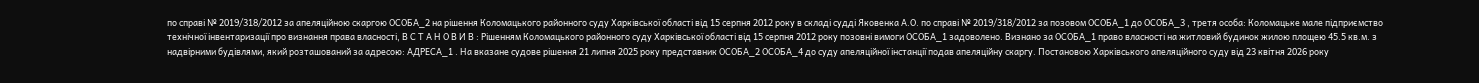по справі № 2019/318/2012 за апеляційною скаргою ОСОБА_2 на рішення Коломацького районного суду Харківської області від 15 серпня 2012 року в складі судді Яковенка А.О. по справі № 2019/318/2012 за позовом ОСОБА_1 до ОСОБА_3 , третя особа: Коломацьке мале підприємство технічної інвентаризації про визнання права власності, В С Т А Н О В И В : Рішенням Коломацького районного суду Харківської області від 15 серпня 2012 року позовні вимоги ОСОБА_1 задоволено. Визнано за ОСОБА_1 право власності на житловий будинок жилою площею 45.5 кв.м. з надвірними будівлями, який розташований за адресою: АДРЕСА_1 . На вказане судове рішення 21 липня 2025 року представник ОСОБА_2 ОСОБА_4 до суду апеляційної інстанції подав апеляційну скаргу. Постановою Харківського апеляційного суду від 23 квітня 2026 року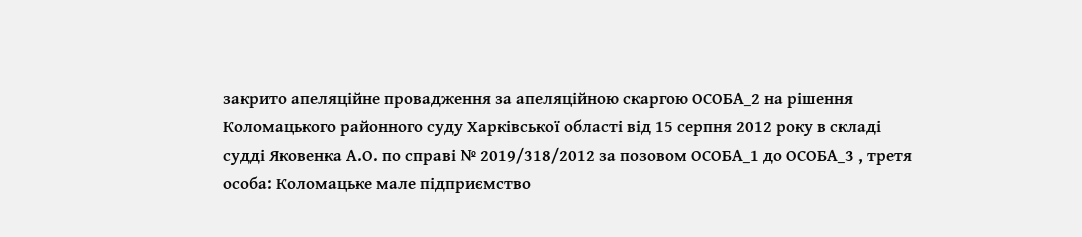закрито апеляційне провадження за апеляційною скаргою ОСОБА_2 на рішення Коломацького районного суду Харківської області від 15 серпня 2012 року в складі судді Яковенка А.О. по справі № 2019/318/2012 за позовом ОСОБА_1 до ОСОБА_3 , третя особа: Коломацьке мале підприємство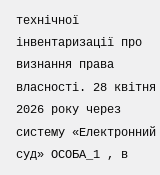технічної інвентаризації про визнання права власності. 28 квітня 2026 року через систему «Електронний суд» ОСОБА_1 , в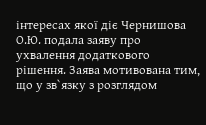інтересах якої діє Чернишова О.Ю. подала заяву про ухвалення додаткового рішення. Заява мотивована тим, що у зв`язку з розглядом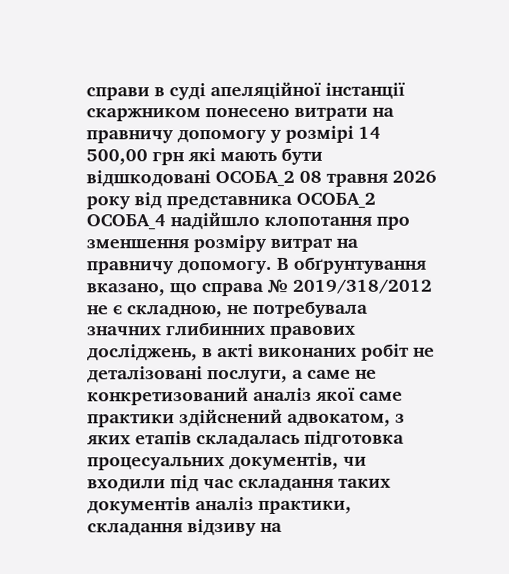справи в суді апеляційної інстанції скаржником понесено витрати на правничу допомогу у розмірі 14 500,00 грн які мають бути відшкодовані ОСОБА_2 08 травня 2026 року від представника ОСОБА_2 ОСОБА_4 надійшло клопотання про зменшення розміру витрат на правничу допомогу. В обґрунтування вказано, що справа № 2019/318/2012 не є складною, не потребувала значних глибинних правових досліджень, в акті виконаних робіт не деталізовані послуги, а саме не конкретизований аналіз якої саме практики здійснений адвокатом, з яких етапів складалась підготовка процесуальних документів, чи входили під час складання таких документів аналіз практики, складання відзиву на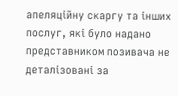апеляційну скаргу та інших послуг, які було надано представником позивача не деталізовані за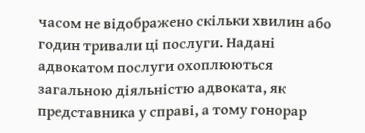часом не відображено скільки хвилин або годин тривали ці послуги. Надані адвокатом послуги охоплюються загальною діяльністю адвоката, як представника у справі, а тому гонорар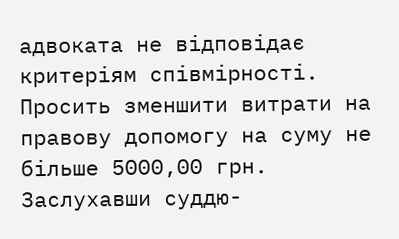адвоката не відповідає критеріям співмірності. Просить зменшити витрати на правову допомогу на суму не більше 5000,00 грн. Заслухавши суддю-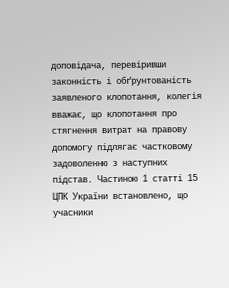доповідача, перевіривши законність і обґрунтованість заявленого клопотання, колегія вважає, що клопотання про стягнення витрат на правову допомогу підлягає частковому задоволенню з наступних підстав. Частиною 1 статті 15 ЦПК України встановлено, що учасники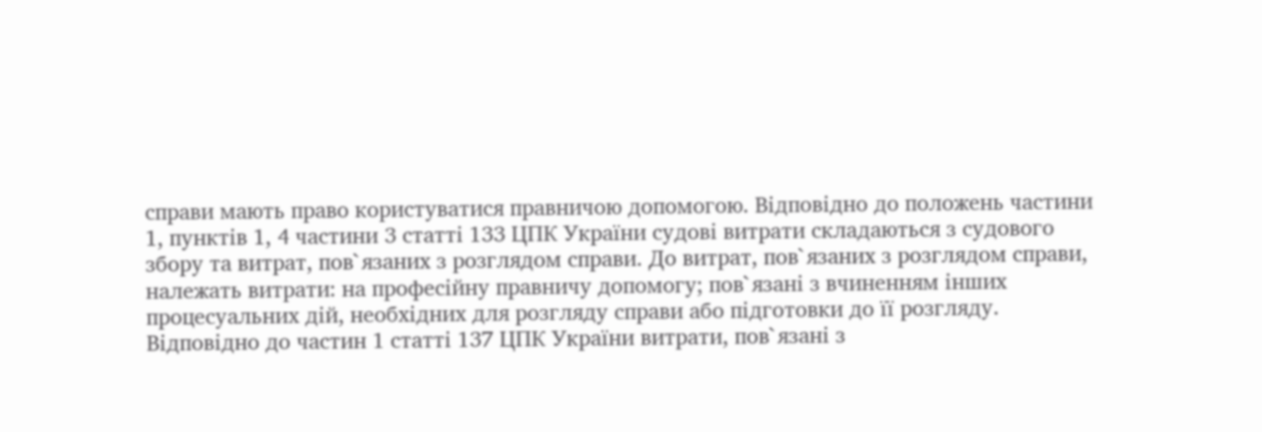справи мають право користуватися правничою допомогою. Відповідно до положень частини 1, пунктів 1, 4 частини 3 статті 133 ЦПК України судові витрати складаються з судового збору та витрат, пов`язаних з розглядом справи. До витрат, пов`язаних з розглядом справи, належать витрати: на професійну правничу допомогу; пов`язані з вчиненням інших процесуальних дій, необхідних для розгляду справи або підготовки до її розгляду. Відповідно до частин 1 статті 137 ЦПК України витрати, пов`язані з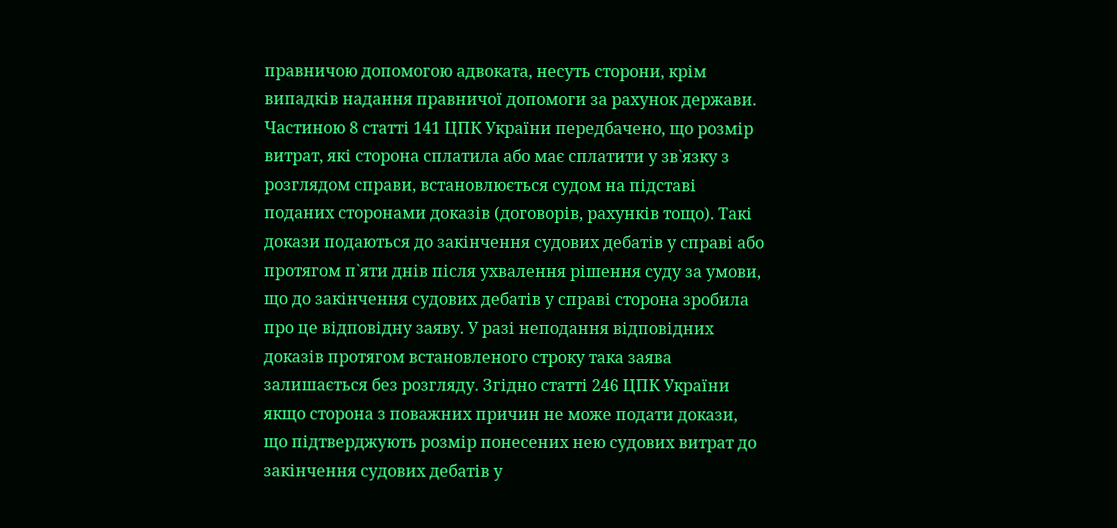правничою допомогою адвоката, несуть сторони, крім випадків надання правничої допомоги за рахунок держави. Частиною 8 статті 141 ЦПК України передбачено, що розмір витрат, які сторона сплатила або має сплатити у зв`язку з розглядом справи, встановлюється судом на підставі поданих сторонами доказів (договорів, рахунків тощо). Такі докази подаються до закінчення судових дебатів у справі або протягом п`яти днів після ухвалення рішення суду за умови, що до закінчення судових дебатів у справі сторона зробила про це відповідну заяву. У разі неподання відповідних доказів протягом встановленого строку така заява залишається без розгляду. Згідно статті 246 ЦПК України якщо сторона з поважних причин не може подати докази, що підтверджують розмір понесених нею судових витрат до закінчення судових дебатів у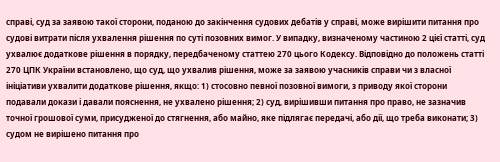справі, суд за заявою такої сторони, поданою до закінчення судових дебатів у справі, може вирішити питання про судові витрати після ухвалення рішення по суті позовних вимог. У випадку, визначеному частиною 2 цієї статті, суд ухвалює додаткове рішення в порядку, передбаченому статтею 270 цього Кодексу. Відповідно до положень статті 270 ЦПК України встановлено, що суд, що ухвалив рішення, може за заявою учасників справи чи з власної ініціативи ухвалити додаткове рішення, якщо: 1) стосовно певної позовної вимоги, з приводу якої сторони подавали докази і давали пояснення, не ухвалено рішення; 2) суд, вирішивши питання про право, не зазначив точної грошової суми, присудженої до стягнення, або майно, яке підлягає передачі, або дії, що треба виконати; 3) судом не вирішено питання про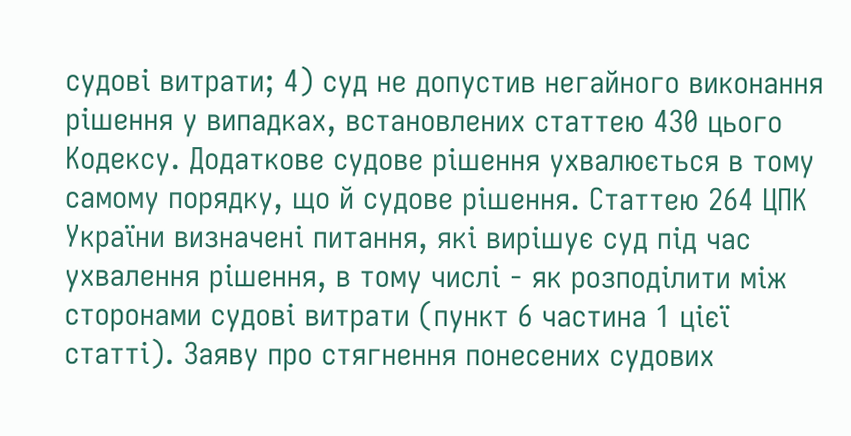судові витрати; 4) суд не допустив негайного виконання рішення у випадках, встановлених статтею 430 цього Кодексу. Додаткове судове рішення ухвалюється в тому самому порядку, що й судове рішення. Статтею 264 ЦПК України визначені питання, які вирішує суд під час ухвалення рішення, в тому числі - як розподілити між сторонами судові витрати (пункт 6 частина 1 цієї статті). Заяву про стягнення понесених судових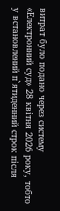витрат було подано через систему «Електронний суд» 28 квітня 2026 року, тобто у встановлений п`ятиденний строк після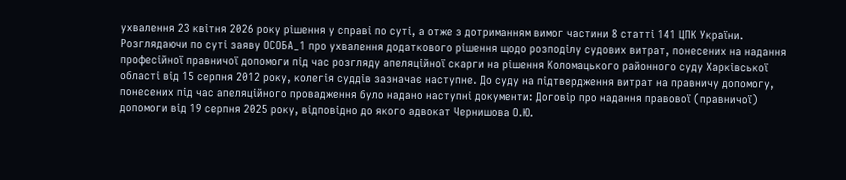ухвалення 23 квітня 2026 року рішення у справі по суті, а отже з дотриманням вимог частини 8 статті 141 ЦПК України. Розглядаючи по суті заяву ОСОБА_1 про ухвалення додаткового рішення щодо розподілу судових витрат, понесених на надання професійної правничої допомоги під час розгляду апеляційної скарги на рішення Коломацького районного суду Харківської області від 15 серпня 2012 року, колегія суддів зазначає наступне. До суду на підтвердження витрат на правничу допомогу, понесених під час апеляційного провадження було надано наступні документи: Договір про надання правової (правничої) допомоги від 19 серпня 2025 року, відповідно до якого адвокат Чернишова О.Ю.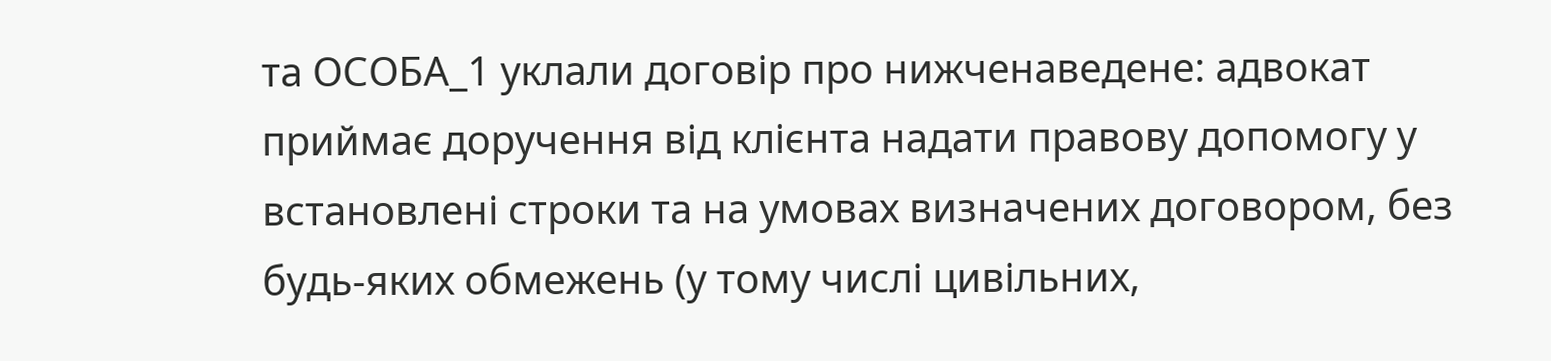та ОСОБА_1 уклали договір про нижченаведене: адвокат приймає доручення від клієнта надати правову допомогу у встановлені строки та на умовах визначених договором, без будь-яких обмежень (у тому числі цивільних,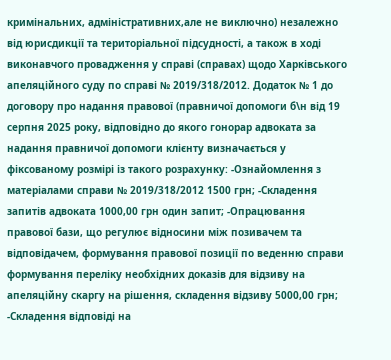кримінальних, адміністративних,але не виключно) незалежно від юрисдикції та територіальної підсудності, а також в ході виконавчого провадження у справі (справах) щодо Харківського апеляційного суду по справі № 2019/318/2012. Додаток № 1 до договору про надання правової (правничої допомоги б\н від 19 серпня 2025 року, відповідно до якого гонорар адвоката за надання правничої допомоги клієнту визначається у фіксованому розмірі із такого розрахунку: -Ознайомлення з матеріалами справи № 2019/318/2012 1500 грн; -Складення запитів адвоката 1000,00 грн один запит; -Опрацювання правової бази, що регулює відносини між позивачем та відповідачем, формування правової позиції по веденню справи формування переліку необхідних доказів для відзиву на апеляційну скаргу на рішення, складення відзиву 5000,00 грн; -Складення відповіді на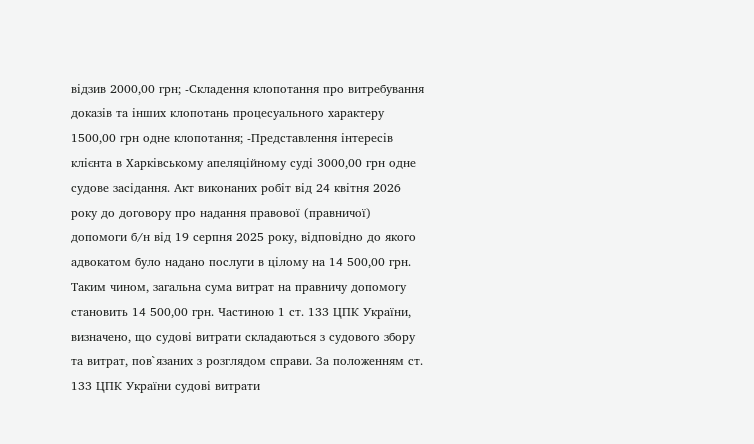відзив 2000,00 грн; -Складення клопотання про витребування доказів та інших клопотань процесуального характеру 1500,00 грн одне клопотання; -Представлення інтересів клієнта в Харківському апеляційному суді 3000,00 грн одне судове засідання. Акт виконаних робіт від 24 квітня 2026 року до договору про надання правової (правничої) допомоги б/н від 19 серпня 2025 року, відповідно до якого адвокатом було надано послуги в цілому на 14 500,00 грн. Таким чином, загальна сума витрат на правничу допомогу становить 14 500,00 грн. Частиною 1 ст. 133 ЦПК України, визначено, що судові витрати складаються з судового збору та витрат, пов`язаних з розглядом справи. За положенням ст. 133 ЦПК України судові витрати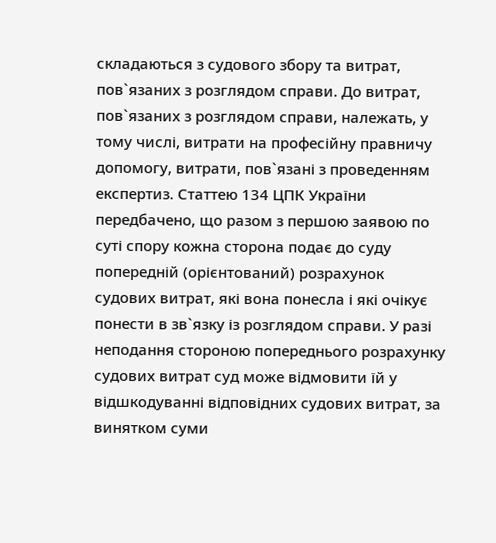складаються з судового збору та витрат, пов`язаних з розглядом справи. До витрат, пов`язаних з розглядом справи, належать, у тому числі, витрати на професійну правничу допомогу, витрати, пов`язані з проведенням експертиз. Статтею 134 ЦПК України передбачено, що разом з першою заявою по суті спору кожна сторона подає до суду попередній (орієнтований) розрахунок судових витрат, які вона понесла і які очікує понести в зв`язку із розглядом справи. У разі неподання стороною попереднього розрахунку судових витрат суд може відмовити їй у відшкодуванні відповідних судових витрат, за винятком суми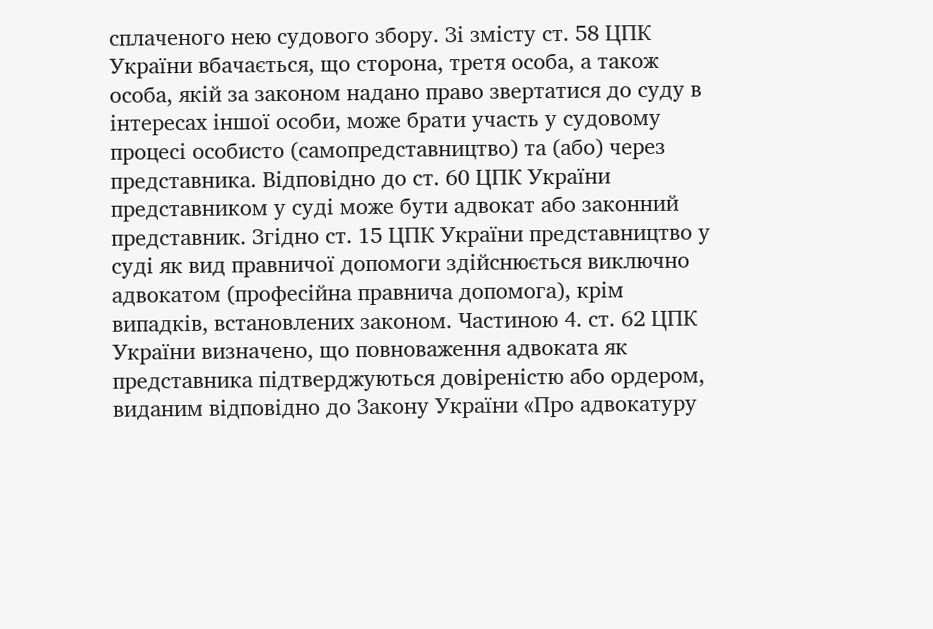сплаченого нею судового збору. Зі змісту ст. 58 ЦПК України вбачається, що сторона, третя особа, а також особа, якій за законом надано право звертатися до суду в інтересах іншої особи, може брати участь у судовому процесі особисто (самопредставництво) та (або) через представника. Відповідно до ст. 60 ЦПК України представником у суді може бути адвокат або законний представник. Згідно ст. 15 ЦПК України представництво у суді як вид правничої допомоги здійснюється виключно адвокатом (професійна правнича допомога), крім випадків, встановлених законом. Частиною 4. ст. 62 ЦПК України визначено, що повноваження адвоката як представника підтверджуються довіреністю або ордером, виданим відповідно до Закону України «Про адвокатуру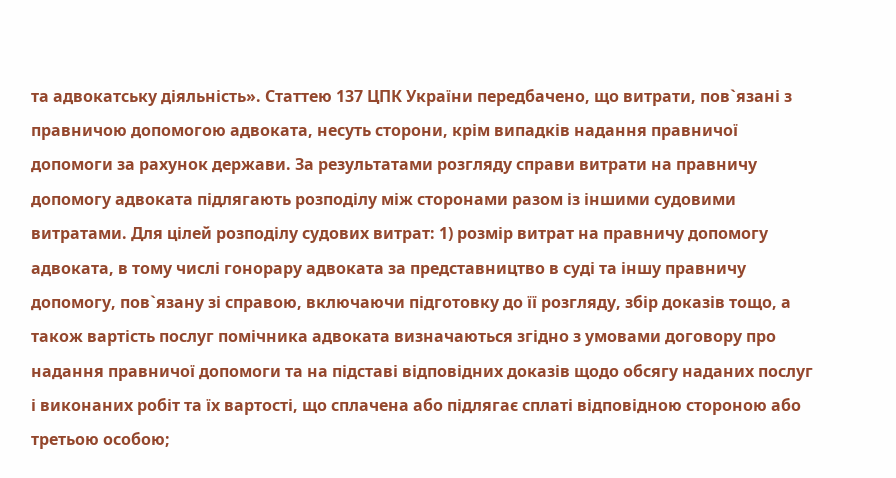та адвокатську діяльність». Статтею 137 ЦПК України передбачено, що витрати, пов`язані з правничою допомогою адвоката, несуть сторони, крім випадків надання правничої допомоги за рахунок держави. За результатами розгляду справи витрати на правничу допомогу адвоката підлягають розподілу між сторонами разом із іншими судовими витратами. Для цілей розподілу судових витрат: 1) розмір витрат на правничу допомогу адвоката, в тому числі гонорару адвоката за представництво в суді та іншу правничу допомогу, пов`язану зі справою, включаючи підготовку до її розгляду, збір доказів тощо, а також вартість послуг помічника адвоката визначаються згідно з умовами договору про надання правничої допомоги та на підставі відповідних доказів щодо обсягу наданих послуг і виконаних робіт та їх вартості, що сплачена або підлягає сплаті відповідною стороною або третьою особою;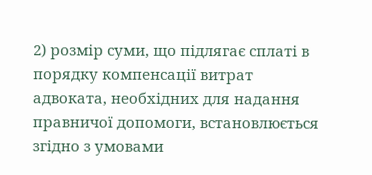2) розмір суми, що підлягає сплаті в порядку компенсації витрат адвоката, необхідних для надання правничої допомоги, встановлюється згідно з умовами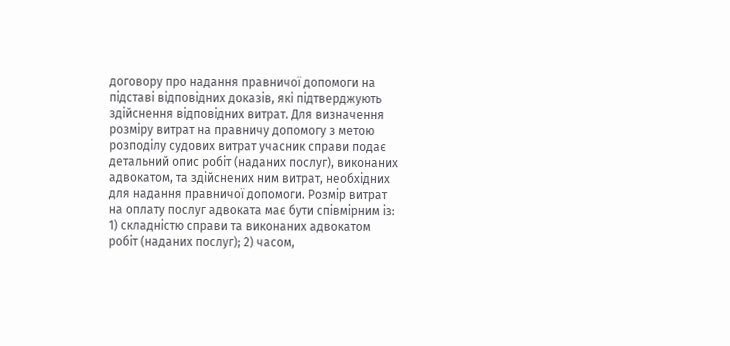договору про надання правничої допомоги на підставі відповідних доказів, які підтверджують здійснення відповідних витрат. Для визначення розміру витрат на правничу допомогу з метою розподілу судових витрат учасник справи подає детальний опис робіт (наданих послуг), виконаних адвокатом, та здійснених ним витрат, необхідних для надання правничої допомоги. Розмір витрат на оплату послуг адвоката має бути співмірним із: 1) складністю справи та виконаних адвокатом робіт (наданих послуг); 2) часом,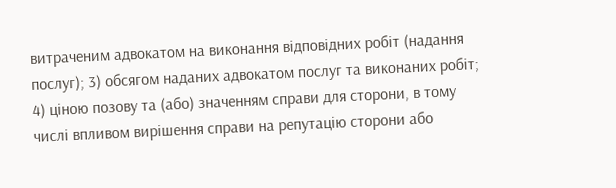витраченим адвокатом на виконання відповідних робіт (надання послуг); 3) обсягом наданих адвокатом послуг та виконаних робіт; 4) ціною позову та (або) значенням справи для сторони, в тому числі впливом вирішення справи на репутацію сторони або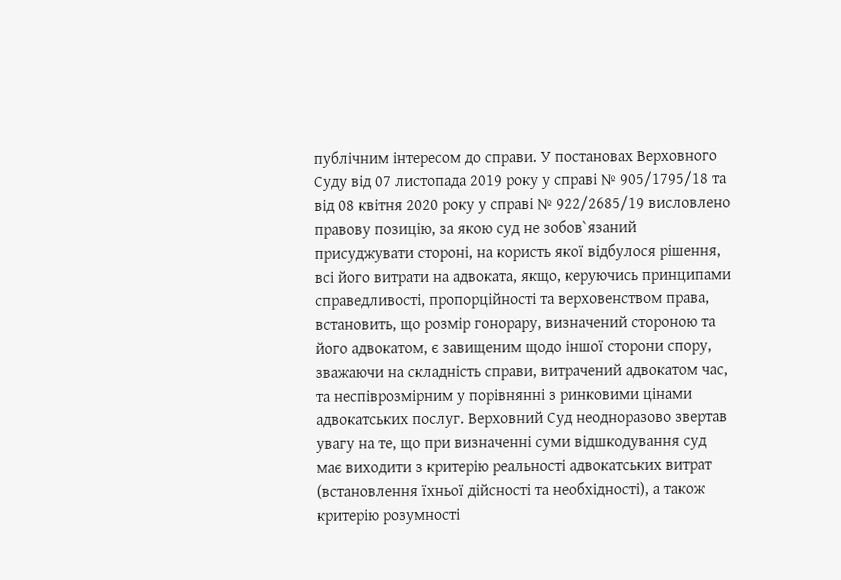публічним інтересом до справи. У постановах Верховного Суду від 07 листопада 2019 року у справі № 905/1795/18 та від 08 квітня 2020 року у справі № 922/2685/19 висловлено правову позицію, за якою суд не зобов`язаний присуджувати стороні, на користь якої відбулося рішення, всі його витрати на адвоката, якщо, керуючись принципами справедливості, пропорційності та верховенством права, встановить, що розмір гонорару, визначений стороною та його адвокатом, є завищеним щодо іншої сторони спору, зважаючи на складність справи, витрачений адвокатом час, та неспіврозмірним у порівнянні з ринковими цінами адвокатських послуг. Верховний Суд неодноразово звертав увагу на те, що при визначенні суми відшкодування суд має виходити з критерію реальності адвокатських витрат (встановлення їхньої дійсності та необхідності), а також критерію розумності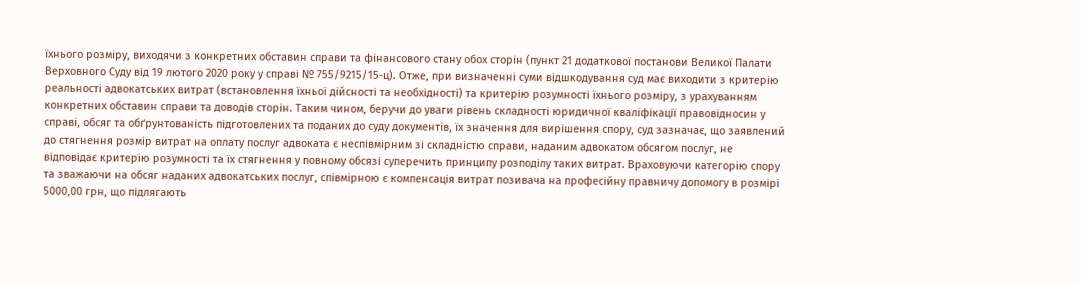їхнього розміру, виходячи з конкретних обставин справи та фінансового стану обох сторін (пункт 21 додаткової постанови Великої Палати Верховного Суду від 19 лютого 2020 року у справі № 755/9215/15-ц). Отже, при визначенні суми відшкодування суд має виходити з критерію реальності адвокатських витрат (встановлення їхньої дійсності та необхідності) та критерію розумності їхнього розміру, з урахуванням конкретних обставин справи та доводів сторін. Таким чином, беручи до уваги рівень складності юридичної кваліфікації правовідносин у справі, обсяг та обґрунтованість підготовлених та поданих до суду документів, їх значення для вирішення спору, суд зазначає, що заявлений до стягнення розмір витрат на оплату послуг адвоката є неспівмірним зі складністю справи, наданим адвокатом обсягом послуг, не відповідає критерію розумності та їх стягнення у повному обсязі суперечить принципу розподілу таких витрат. Враховуючи категорію спору та зважаючи на обсяг наданих адвокатських послуг, співмірною є компенсація витрат позивача на професійну правничу допомогу в розмірі 5000,00 грн, що підлягають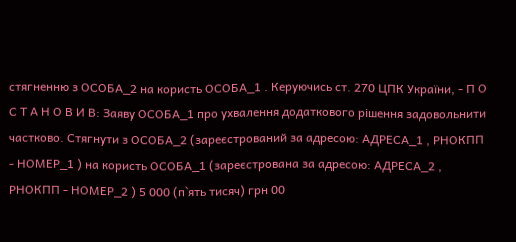стягненню з ОСОБА_2 на користь ОСОБА_1 . Керуючись ст. 270 ЦПК України, - П О С Т А Н О В И В: Заяву ОСОБА_1 про ухвалення додаткового рішення задовольнити частково. Стягнути з ОСОБА_2 (зареєстрований за адресою: АДРЕСА_1 , РНОКПП - НОМЕР_1 ) на користь ОСОБА_1 (зареєстрована за адресою: АДРЕСА_2 , РНОКПП - НОМЕР_2 ) 5 000 (п`ять тисяч) грн 00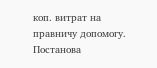коп. витрат на правничу допомогу. Постанова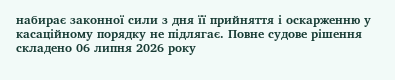набирає законної сили з дня її прийняття і оскарженню у касаційному порядку не підлягає. Повне судове рішення складено 06 липня 2026 року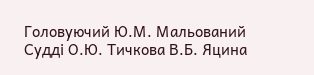Головуючий Ю.М. Мальований Судді О.Ю. Тичкова В.Б. Яцина